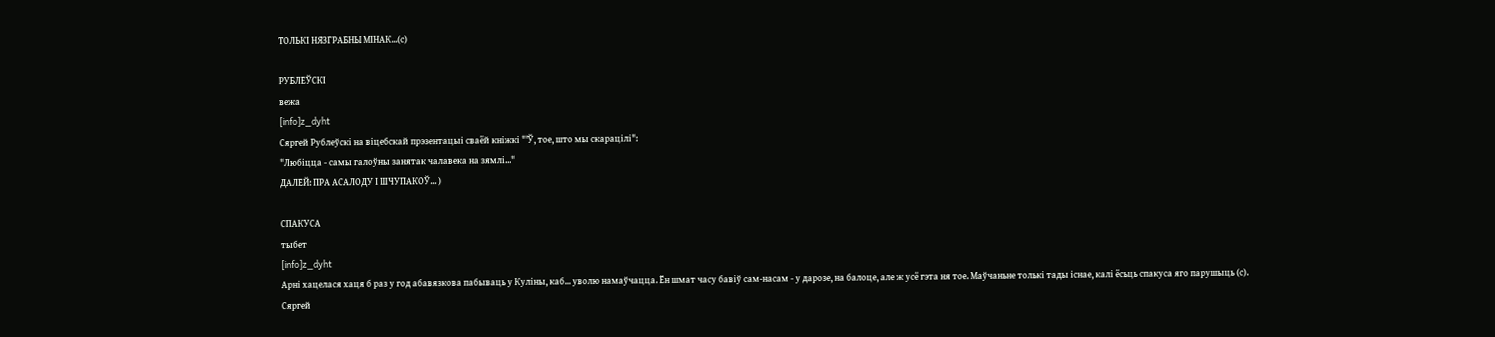ТОЛЬКІ НЯЗГРАБНЫ МІНАК...(с)

РУБЛЕЎСКІ
вежа
[info]z_dyht
Сяргей Рублеўскі на віцебскай прэзентацыі сваёй кніжкі "'Ў, тое, што мы скарацілі":
"Любіцца - самы галоўны занятак чалавека на зямлі..."
ДАЛЕЙ: ПРА АСАЛОДУ І ШЧУПАКОЎ... )

СПАКУСА
тыбет
[info]z_dyht
Арні хацелася хаця б раз у год абавязкова пабываць у Куліны, каб... уволю намаўчацца. Ён шмат часу бавіў сам-насам - у дарозе, на балоце, але ж усё гэта ня тое. Маўчаньне толькі тады існае, калі ёсьць спакуса яго парушыць (с). Сяргей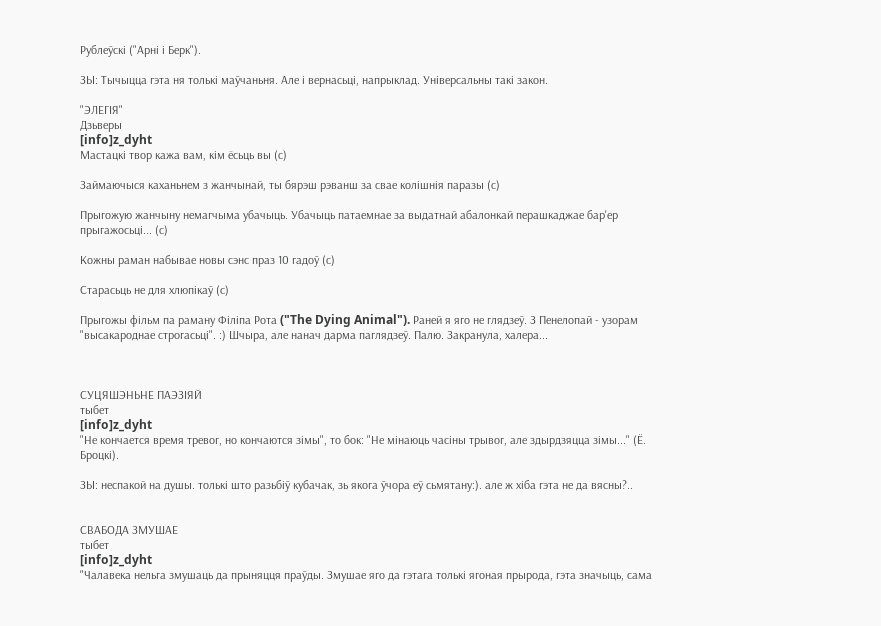Рублеўскі ("Арні і Берк").

ЗЫ: Тычыцца гэта ня толькі маўчаньня. Але і вернасьці, напрыклад. Універсальны такі закон.

"ЭЛЕГІЯ"
Дзьверы
[info]z_dyht
Мастацкі твор кажа вам, кім ёсьць вы (с)

Займаючыся каханьнем з жанчынай, ты бярэш рэванш за свае колішнія паразы (с)

Прыгожую жанчыну немагчыма убачыць. Убачыць патаемнае за выдатнай абалонкай перашкаджае бар'ер прыгажосьці... (с)

Кожны раман набывае новы сэнс праз 10 гадоў (с)

Старасьць не для хлюпікаў (с)

Прыгожы фільм па раману Філіпа Рота ("The Dying Animal"). Раней я яго не глядзеў. З Пенелопай - узорам  "высакароднае строгасьці". :) Шчыра, але нанач дарма паглядзеў. Палю. Закранула, халера...



СУЦЯШЭНЬНЕ ПАЭЗІЯЙ
тыбет
[info]z_dyht
"Не кончается время тревог, но кончаются зімы", то бок: "Не мінаюць часіны трывог, але здырдзяцца зімы..." (Ё. Броцкі).

ЗЫ: неспакой на душы. толькі што разьбіў кубачак, зь якога ўчора еў сьмятану:). але ж хіба гэта не да вясны?..


СВАБОДА ЗМУШАЕ
тыбет
[info]z_dyht
"Чалавека нельга змушаць да прыняцця праўды. Змушае яго да гэтага толькі ягоная прырода, гэта значыць, сама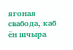ягоная свабода, каб ён шчыра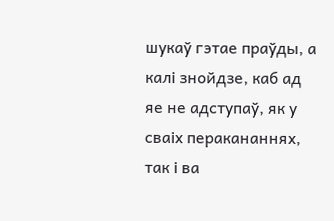шукаў гэтае праўды, а калі знойдзе, каб ад яе не адступаў, як у сваіх перакананнях, так і ва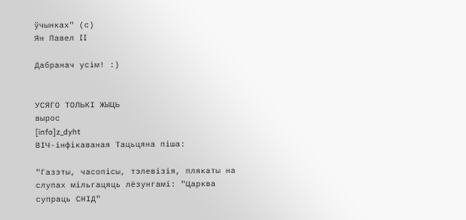ўчынках" (с)
Ян Павел II

Дабранач усім! :)


УСЯГО ТОЛЬКІ ЖЫЦЬ
вырос
[info]z_dyht
ВІЧ-інфікаваная Тацьцяна піша:

"Газэты, часопісы, тэлевізія, плякаты на слупах мільгацяць лёзунгамі: "Царква супраць СНІД"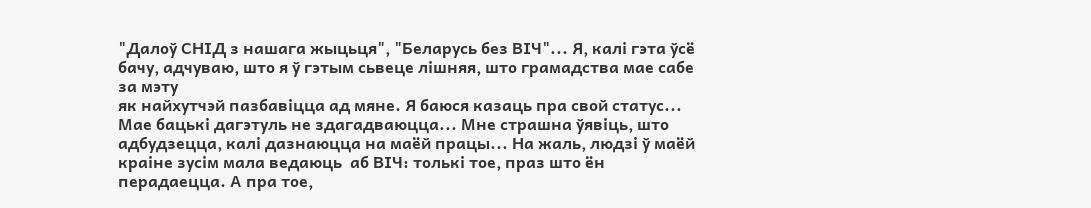"Далоў СНІД з нашага жыцьця", "Беларусь без ВІЧ"... Я, калі гэта ўсё бачу, адчуваю, што я ў гэтым сьвеце лішняя, што грамадства мае сабе за мэту
як найхутчэй пазбавіцца ад мяне. Я баюся казаць пра свой статус... Мае бацькі дагэтуль не здагадваюцца... Мне страшна ўявіць, што адбудзецца, калі дазнаюцца на маёй працы... На жаль, людзі ў маёй краіне зусім мала ведаюць  аб ВІЧ: толькі тое, праз што ён перадаецца. А пра тое,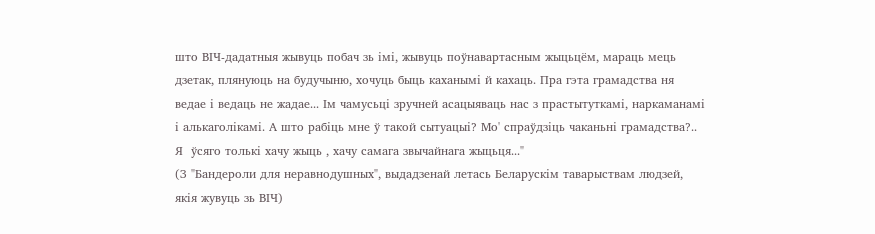што ВІЧ-дадатныя жывуць побач зь імі, жывуць поўнавартасным жыцьцём, мараць мець дзетак, плянуюць на будучыню, хочуць быць каханымі й кахаць. Пра гэта грамадства ня ведае і ведаць не жадае... Ім чамусьці зручней асацыяваць нас з прастытуткамі, наркаманамі і алькаголікамі. А што рабіць мне ў такой сытуацыі? Мо' спраўдзіць чаканьні грамадства?.. Я  ўсяго толькі хачу жыць , хачу самага звычайнага жыцьця..."
(З "Бандероли для неравнодушных", выдадзенай летась Беларускім таварыствам людзей, якія жувуць зь ВІЧ)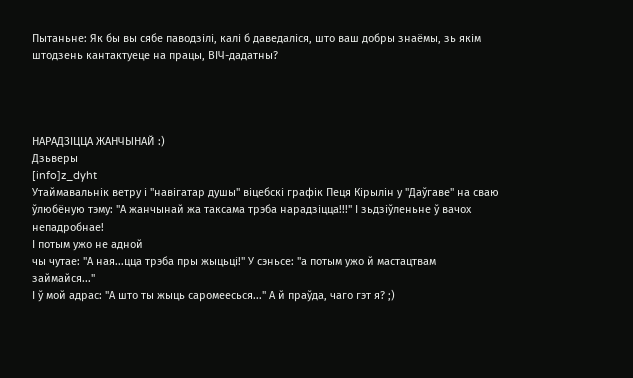Пытаньне: Як бы вы сябе паводзілі, калі б даведаліся, што ваш добры знаёмы, зь якім штодзень кантактуеце на працы, ВІЧ-дадатны?




НАРАДЗІЦЦА ЖАНЧЫНАЙ :)
Дзьверы
[info]z_dyht
Утаймавальнік ветру і "навігатар душы" віцебскі графік Пеця Кірылін у "Даўгаве" на сваю ўлюбёную тэму: "А жанчынай жа таксама трэба нарадзіцца!!!" І зьдзіўленьне ў вачох непадробнае!
І потым ужо не адной
чы чутае: "А ная...цца трэба пры жыцьці!" У сэньсе: "а потым ужо й мастацтвам займайся..."
І ў мой адрас: "А што ты жыць саромеесься..." А й праўда, чаго гэт я? ;)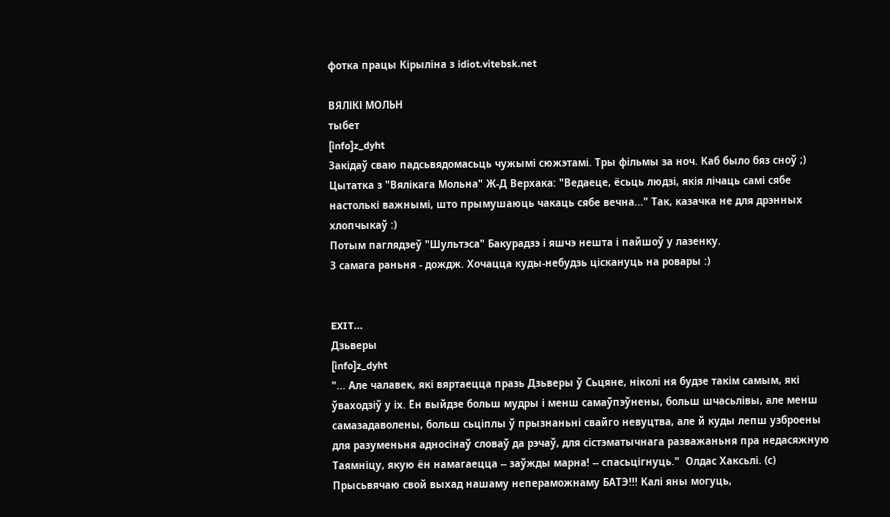фотка працы Кірыліна з idiot.vitebsk.net

ВЯЛІКІ МОЛЬН
тыбет
[info]z_dyht
Закідаў сваю падсьвядомасьць чужымі сюжэтамі. Тры фільмы за ноч. Каб было бяз сноў ;)
Цытатка з "Вялікага Мольна" Ж-Д Верхака: "Ведаеце, ёсьць людзі, якія лічаць самі сябе настолькі важнымі, што прымушаюць чакаць сябе вечна..." Так, казачка не для дрэнных хлопчыкаў :)
Потым паглядзеў "Шультэса" Бакурадзэ і яшчэ нешта і пайшоў у лазенку.
З самага раньня - дождж. Хочацца куды-небудзь ціскануць на ровары :)


EXIT...
Дзьверы
[info]z_dyht
"... Але чалавек, які вяртаецца празь Дзьверы ў Сьцяне, ніколі ня будзе такім самым, які ўваходзіў у іх. Ён выйдзе больш мудры і менш самаўпэўнены, больш шчасьлівы, але менш самазадаволены, больш сьціплы ў прызнаньні свайго невуцтва, але й куды лепш узброены для разуменьня адносінаў словаў да рэчаў, для сістэматычнага разважаньня пра недасяжную Таямніцу, якую ён намагаецца -- заўжды марна! -- спасьцігнуць."  Олдас Хаксьлі. (с)
Прысьвячаю свой выхад нашаму непераможнаму БАТЭ!!! Калі яны могуць,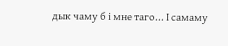дык чаму б і мне таго... І самаму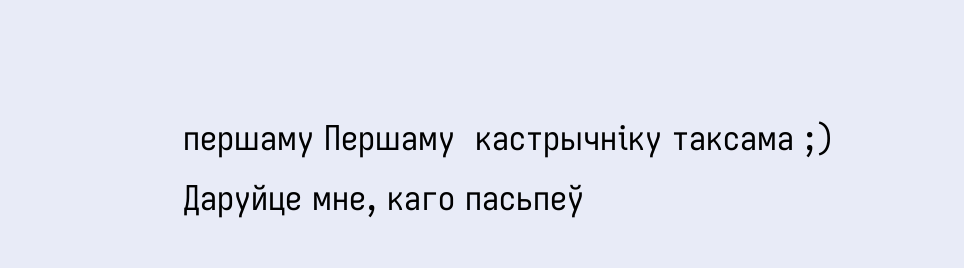першаму Першаму  кастрычніку таксама ;)
Даруйце мне, каго пасьпеў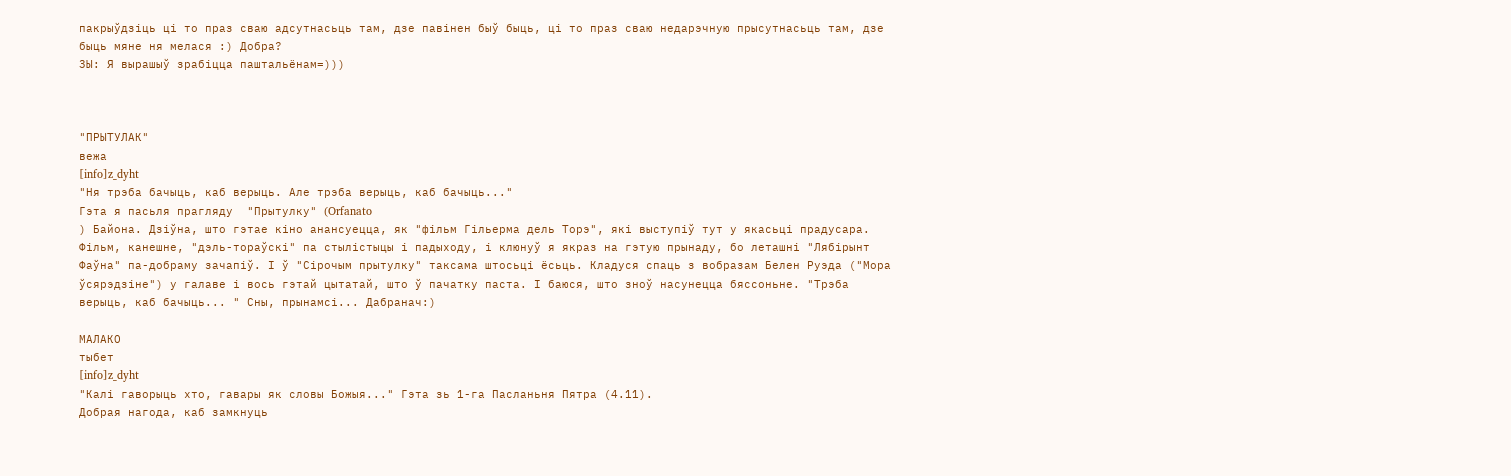пакрыўдзіць ці то праз сваю адсутнасьць там, дзе павінен быў быць, ці то праз сваю недарэчную прысутнасьць там, дзе
быць мяне ня мелася :) Добра?
ЗЫ: Я вырашыў зрабіцца паштальёнам=)))



"ПРЫТУЛАК"
вежа
[info]z_dyht
"Ня трэба бачыць, каб верыць. Але трэба верыць, каб бачыць..."
Гэта я пасьля прагляду  "Прытулку" (Orfanato
) Байона. Дзіўна, што гэтае кіно анансуецца, як "фільм Гільерма дель Торэ", які выступіў тут у якасьці прадусара. Фільм, канешне, "дэль-тораўскі" па стылістыцы і падыходу, і клюнуў я якраз на гэтую прынаду, бо леташні "Лябірынт Фаўна" па-добраму зачапіў. І ў "Сірочым прытулку" таксама штосьці ёсьць. Кладуся спаць з вобразам Белен Руэда ("Мора ўсярэдзіне") у галаве і вось гэтай цытатай, што ў пачатку паста. І баюся, што зноў насунецца бяссоньне. "Трэба верыць, каб бачыць... " Сны, прынамсі... Дабранач:)

МАЛАКО
тыбет
[info]z_dyht
"Калі гаворыць хто, гавары як словы Божыя..." Гэта зь 1-га Пасланьня Пятра (4.11).
Добрая нагода, каб замкнуць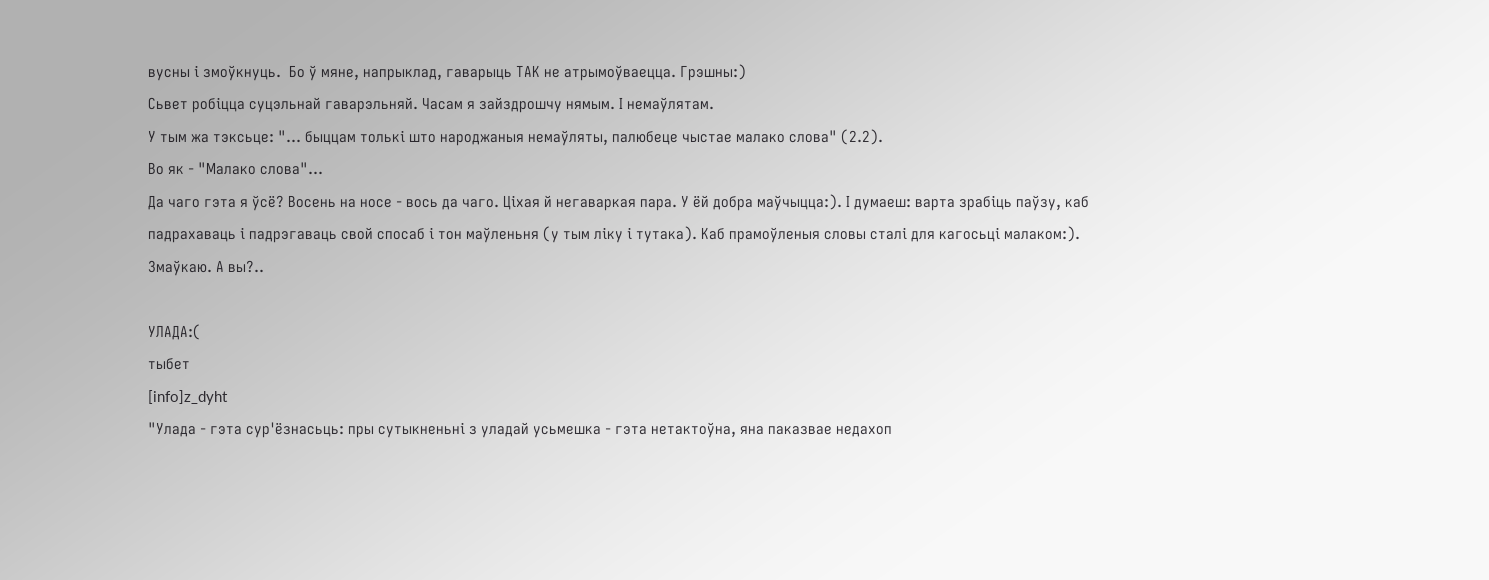вусны і змоўкнуць.  Бо ў мяне, напрыклад, гаварыць ТАК не атрымоўваецца. Грэшны:)
Сьвет робіцца суцэльнай гаварэльняй. Часам я зайздрошчу нямым. І немаўлятам.
У тым жа тэксьце: "... быццам толькі што народжаныя немаўляты, палюбеце чыстае малако слова" (2.2).
Во як - "Малако слова"...
Да чаго гэта я ўсё? Восень на носе - вось да чаго. Ціхая й негаваркая пара. У ёй добра маўчыцца:). І думаеш: варта зрабіць паўзу, каб падрахаваць і падрэгаваць свой спосаб і тон маўленьня (у тым ліку і тутака). Каб прамоўленыя словы сталі для кагосьці малаком:).
Змаўкаю. А вы?..

УЛАДА:(
тыбет
[info]z_dyht
"Улада - гэта сур'ёзнасьць: пры сутыкненьні з уладай усьмешка - гэта нетактоўна, яна паказвае недахоп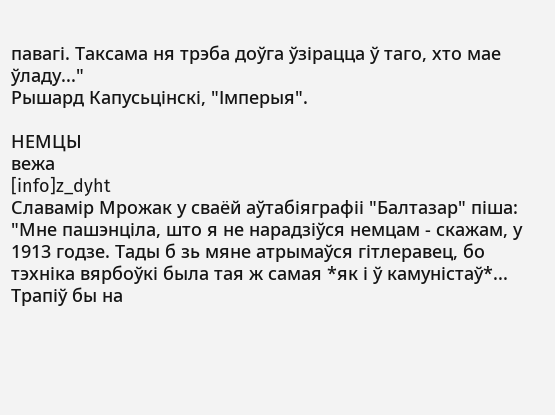павагі. Таксама ня трэба доўга ўзірацца ў таго, хто мае ўладу..."
Рышард Капусьцінскі, "Імперыя".

НЕМЦЫ
вежа
[info]z_dyht
Славамір Мрожак у сваёй аўтабіяграфіі "Балтазар" піша: "Мне пашэнціла, што я не нарадзіўся немцам - скажам, у 1913 годзе. Тады б зь мяне атрымаўся гітлеравец, бо тэхніка вярбоўкі была тая ж самая *як і ў камуністаў*... Трапіў бы на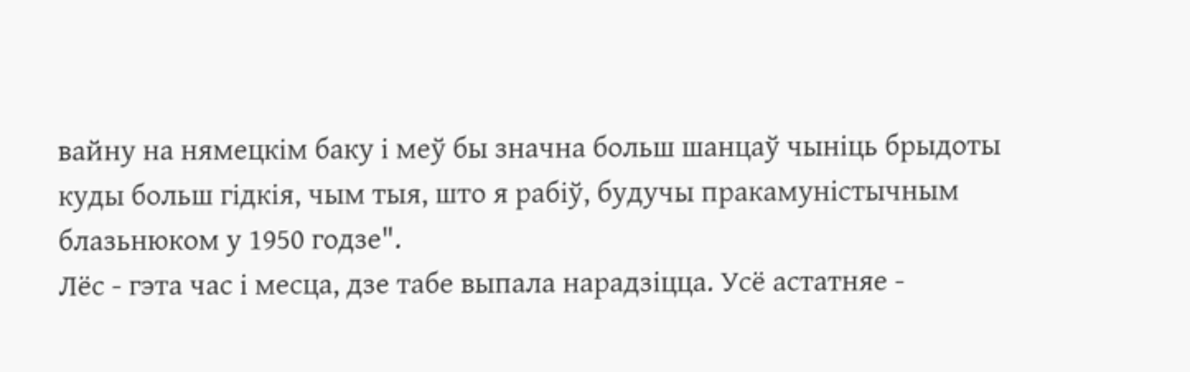вайну на нямецкім баку і меў бы значна больш шанцаў чыніць брыдоты куды больш гідкія, чым тыя, што я рабіў, будучы пракамуністычным блазьнюком у 1950 годзе".
Лёс - гэта час і месца, дзе табе выпала нарадзіцца. Усё астатняе -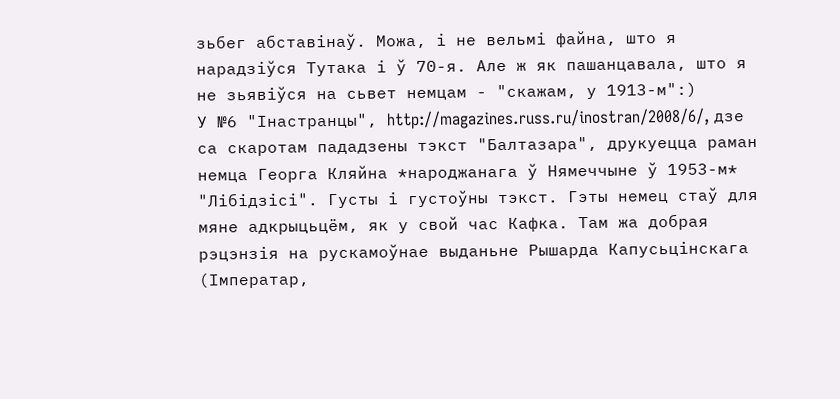зьбег абставінаў. Можа, і не вельмі файна, што я нарадзіўся Тутака і ў 70-я. Але ж як пашанцавала, што я не зьявіўся на сьвет немцам - "скажам, у 1913-м":)
У №6 "Інастранцы", http://magazines.russ.ru/inostran/2008/6/, дзе са скаротам пададзены тэкст "Балтазара", друкуецца раман немца Георга Кляйна *народжанага ў Нямеччыне ў 1953-м* "Лібідзісі". Густы і густоўны тэкст. Гэты немец стаў для мяне адкрыцьцём, як у свой час Кафка. Там жа добрая рэцэнзія на рускамоўнае выданьне Рышарда Капусьцінскага (Імператар,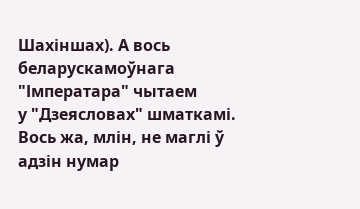Шахіншах). А вось беларускамоўнага "Імператара" чытаем
у "Дзеясловах" шматкамі. Вось жа, млін, не маглі ў адзін нумар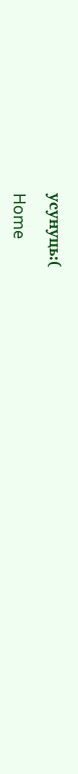усунуць:(

Home